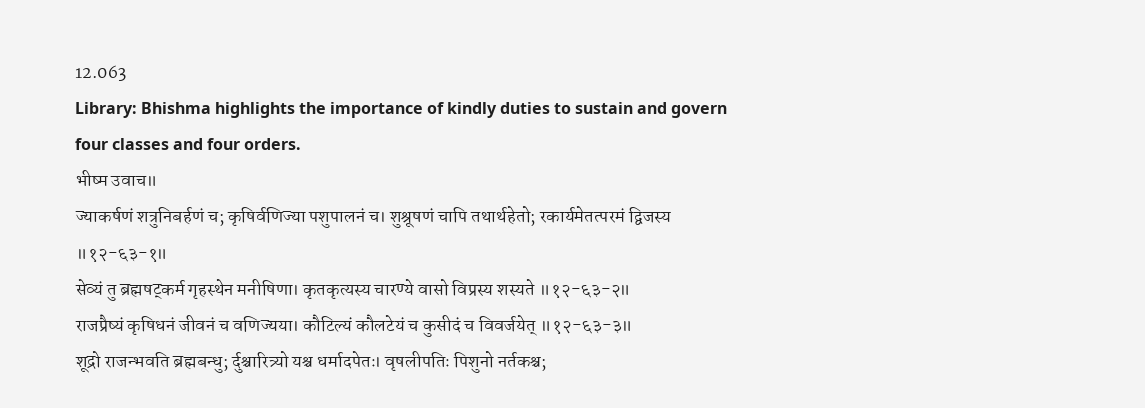12.063
Library: Bhishma highlights the importance of kindly duties to sustain and govern four classes and four orders.
भीष्म उवाच॥
ज्याकर्षणं शत्रुनिबर्हणं च; कृषिर्वणिज्या पशुपालनं च। शुश्रूषणं चापि तथार्थहेतो; रकार्यमेतत्परमं द्विजस्य ॥१२-६३-१॥
सेव्यं तु ब्रह्मषट्कर्म गृहस्थेन मनीषिणा। कृतकृत्यस्य चारण्ये वासो विप्रस्य शस्यते ॥१२-६३-२॥
राजप्रैष्यं कृषिधनं जीवनं च वणिज्यया। कौटिल्यं कौलटेयं च कुसीदं च विवर्जयेत् ॥१२-६३-३॥
शूद्रो राजन्भवति ब्रह्मबन्धु; र्दुश्चारित्र्यो यश्च धर्मादपेतः। वृषलीपतिः पिशुनो नर्तकश्च;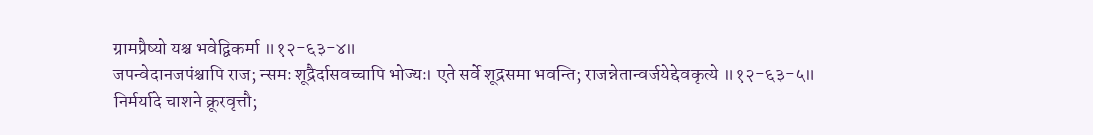ग्रामप्रैष्यो यश्च भवेद्विकर्मा ॥१२-६३-४॥
जपन्वेदानजपंश्चापि राज; न्समः शूद्रैर्दासवच्चापि भोज्यः। एते सर्वे शूद्रसमा भवन्ति; राजन्नेतान्वर्जयेद्देवकृत्ये ॥१२-६३-५॥
निर्मर्यादे चाशने क्रूरवृत्तौ;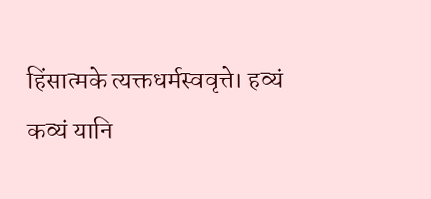हिंसात्मके त्यक्तधर्मस्ववृत्ते। हव्यं कव्यं यानि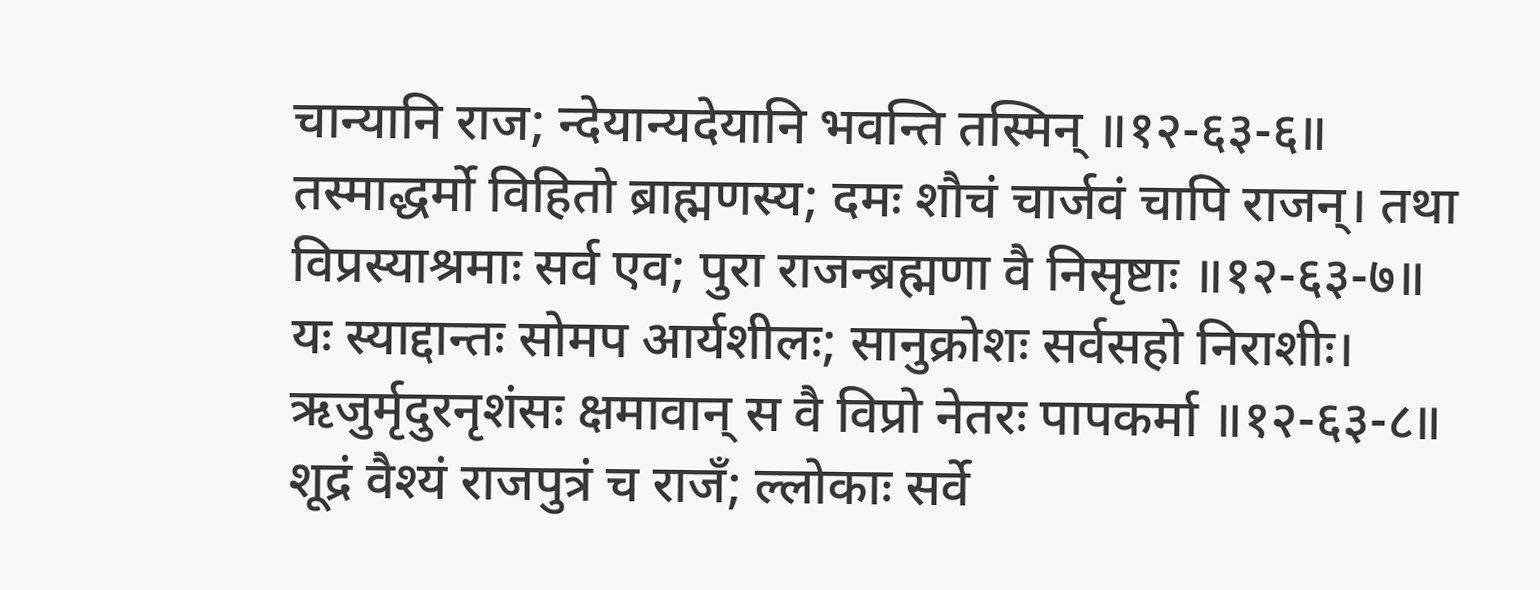चान्यानि राज; न्देयान्यदेयानि भवन्ति तस्मिन् ॥१२-६३-६॥
तस्माद्धर्मो विहितो ब्राह्मणस्य; दमः शौचं चार्जवं चापि राजन्। तथा विप्रस्याश्रमाः सर्व एव; पुरा राजन्ब्रह्मणा वै निसृष्टाः ॥१२-६३-७॥
यः स्याद्दान्तः सोमप आर्यशीलः; सानुक्रोशः सर्वसहो निराशीः। ऋजुर्मृदुरनृशंसः क्षमावान् स वै विप्रो नेतरः पापकर्मा ॥१२-६३-८॥
शूद्रं वैश्यं राजपुत्रं च राजँ; ल्लोकाः सर्वे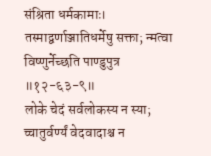संश्रिता धर्मकामाः। तस्माद्वर्णाञ्जातिधर्मेषु सक्ता; न्मत्वा विष्णुर्नेच्छति पाण्डुपुत्र ॥१२-६३-९॥
लोके चेदं सर्वलोकस्य न स्या; च्चातुर्वर्ण्यं वेदवादाश्च न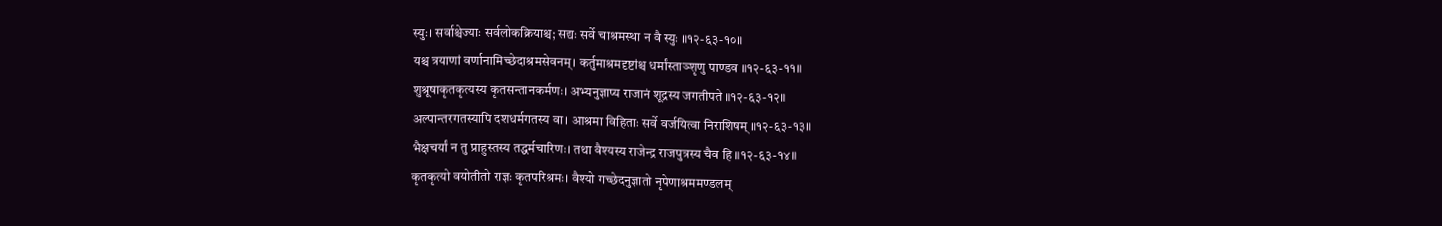स्युः। सर्वाश्चेज्याः सर्वलोकक्रियाश्च; सद्यः सर्वे चाश्रमस्था न वै स्युः ॥१२-६३-१०॥
यश्च त्रयाणां वर्णानामिच्छेदाश्रमसेवनम्। कर्तुमाश्रमदृष्टांश्च धर्मांस्ताञ्शृणु पाण्डव ॥१२-६३-११॥
शुश्रूषाकृतकृत्यस्य कृतसन्तानकर्मणः। अभ्यनुज्ञाप्य राजानं शूद्रस्य जगतीपते ॥१२-६३-१२॥
अल्पान्तरगतस्यापि दशधर्मगतस्य वा। आश्रमा विहिताः सर्वे वर्जयित्वा निराशिषम् ॥१२-६३-१३॥
भैक्षचर्यां न तु प्राहुस्तस्य तद्धर्मचारिणः। तथा वैश्यस्य राजेन्द्र राजपुत्रस्य चैव हि ॥१२-६३-१४॥
कृतकृत्यो वयोतीतो राज्ञः कृतपरिश्रमः। वैश्यो गच्छेदनुज्ञातो नृपेणाश्रममण्डलम्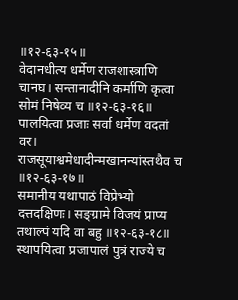॥१२-६३-१५॥
वेदानधीत्य धर्मेण राजशास्त्राणि चानघ। सन्तानादीनि कर्माणि कृत्वा सोमं निषेव्य च ॥१२-६३-१६॥
पालयित्वा प्रजाः सर्वा धर्मेण वदतां वर। राजसूयाश्वमेधादीन्मखानन्यांस्तथैव च ॥१२-६३-१७॥
समानीय यथापाठं विप्रेभ्यो दत्तदक्षिणः। सङ्ग्रामे विजयं प्राप्य तथाल्पं यदि वा बहु ॥१२-६३-१८॥
स्थापयित्वा प्रजापालं पुत्रं राज्ये च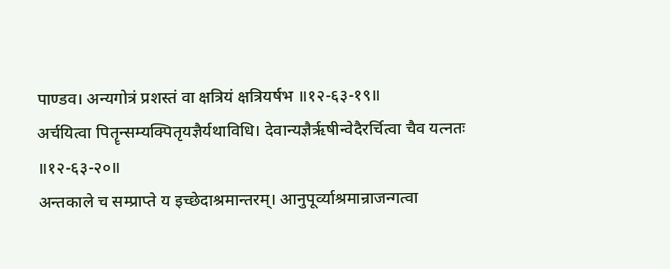पाण्डव। अन्यगोत्रं प्रशस्तं वा क्षत्रियं क्षत्रियर्षभ ॥१२-६३-१९॥
अर्चयित्वा पितॄन्सम्यक्पितृयज्ञैर्यथाविधि। देवान्यज्ञैरृषीन्वेदैरर्चित्वा चैव यत्नतः ॥१२-६३-२०॥
अन्तकाले च सम्प्राप्ते य इच्छेदाश्रमान्तरम्। आनुपूर्व्याश्रमान्राजन्गत्वा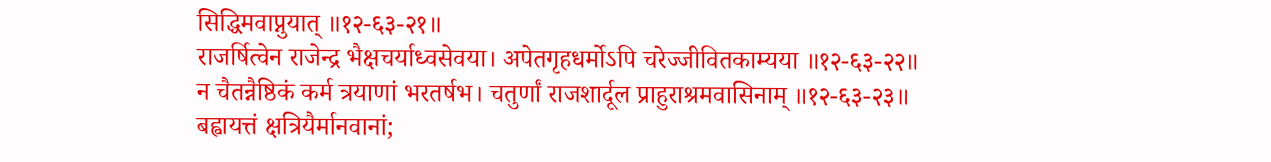सिद्धिमवाप्नुयात् ॥१२-६३-२१॥
राजर्षित्वेन राजेन्द्र भैक्षचर्याध्वसेवया। अपेतगृहधर्मोऽपि चरेज्जीवितकाम्यया ॥१२-६३-२२॥
न चैतन्नैष्ठिकं कर्म त्रयाणां भरतर्षभ। चतुर्णां राजशार्दूल प्राहुराश्रमवासिनाम् ॥१२-६३-२३॥
बह्वायत्तं क्षत्रियैर्मानवानां;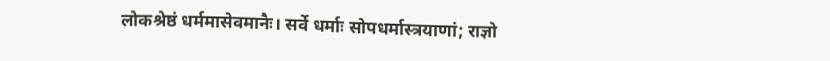लोकश्रेष्ठं धर्ममासेवमानैः। सर्वे धर्माः सोपधर्मास्त्रयाणां; राज्ञो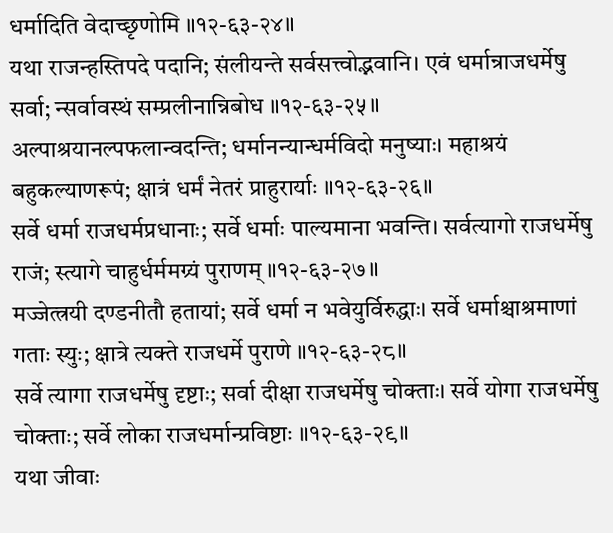धर्मादिति वेदाच्छृणोमि ॥१२-६३-२४॥
यथा राजन्हस्तिपदे पदानि; संलीयन्ते सर्वसत्त्वोद्भवानि। एवं धर्मान्राजधर्मेषु सर्वा; न्सर्वावस्थं सम्प्रलीनान्निबोध ॥१२-६३-२५॥
अल्पाश्रयानल्पफलान्वदन्ति; धर्मानन्यान्धर्मविदो मनुष्याः। महाश्रयं बहुकल्याणरूपं; क्षात्रं धर्मं नेतरं प्राहुरार्याः ॥१२-६३-२६॥
सर्वे धर्मा राजधर्मप्रधानाः; सर्वे धर्माः पाल्यमाना भवन्ति। सर्वत्यागो राजधर्मेषु राजं; स्त्यागे चाहुर्धर्ममग्र्यं पुराणम् ॥१२-६३-२७॥
मज्जेत्त्रयी दण्डनीतौ हतायां; सर्वे धर्मा न भवेयुर्विरुद्धाः। सर्वे धर्माश्चाश्रमाणां गताः स्युः; क्षात्रे त्यक्ते राजधर्मे पुराणे ॥१२-६३-२८॥
सर्वे त्यागा राजधर्मेषु दृष्टाः; सर्वा दीक्षा राजधर्मेषु चोक्ताः। सर्वे योगा राजधर्मेषु चोक्ताः; सर्वे लोका राजधर्मान्प्रविष्टाः ॥१२-६३-२९॥
यथा जीवाः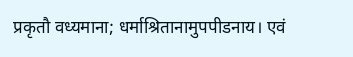प्रकृतौ वध्यमाना; धर्माश्रितानामुपपीडनाय। एवं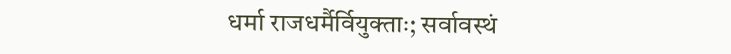धर्मा राजधर्मैर्वियुक्ताः; सर्वावस्थं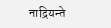नाद्रियन्ते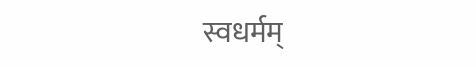स्वधर्मम्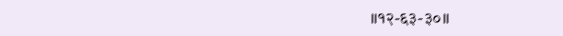॥१२-६३-३०॥